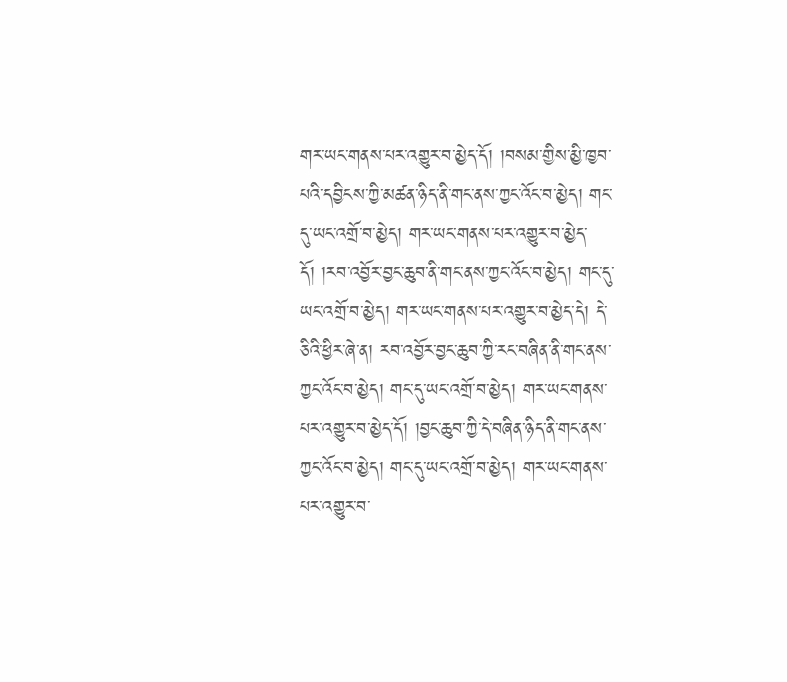གར་ཡང་གནས་པར་འགྱུར་བ་མྱེད་དོ། །བསམ་གྱིས་མྱི་ཁྱབ་པའི་དབྱིངས་ཀྱི་མཚན་ཉིད་ནི་གང་ནས་ཀྱང་འོང་བ་མྱེད། གང་དུ་ཡང་འགྲོ་བ་མྱེད། གར་ཡང་གནས་པར་འགྱུར་བ་མྱེད་དོ། །རབ་འབྱོར་བྱང་ཆུབ་ནི་གང་ནས་ཀྱང་འོང་བ་མྱེད། གང་དུ་ཡང་འགྲོ་བ་མྱེད། གར་ཡང་གནས་པར་འགྱུར་བ་མྱེད་དེ། དེ་ཅིའི་ཕྱིར་ཞེ་ན། རབ་འབྱོར་བྱང་ཆུབ་ཀྱི་རང་བཞིན་ནི་གང་ནས་ཀྱང་འོང་བ་མྱེད། གང་དུ་ཡང་འགྲོ་བ་མྱེད། གར་ཡང་གནས་པར་འགྱུར་བ་མྱེད་དོ། །བྱང་ཆུབ་ཀྱི་དེ་བཞིན་ཉིད་ནི་གང་ནས་ཀྱང་འོང་བ་མྱེད། གང་དུ་ཡང་འགྲོ་བ་མྱེད། གར་ཡང་གནས་པར་འགྱུར་བ་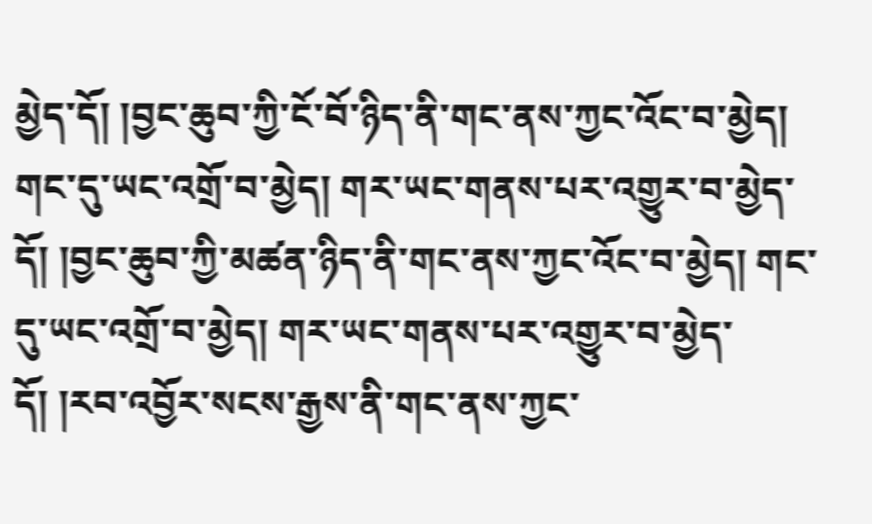མྱེད་དོ། །བྱང་ཆུབ་ཀྱི་ངོ་བོ་ཉིད་ནི་གང་ནས་ཀྱང་འོང་བ་མྱེད། གང་དུ་ཡང་འགྲོ་བ་མྱེད། གར་ཡང་གནས་པར་འགྱུར་བ་མྱེད་དོ། །བྱང་ཆུབ་ཀྱི་མཚན་ཉིད་ནི་གང་ནས་ཀྱང་འོང་བ་མྱེད། གང་དུ་ཡང་འགྲོ་བ་མྱེད། གར་ཡང་གནས་པར་འགྱུར་བ་མྱེད་དོ། །རབ་འབྱོར་སངས་རྒྱས་ནི་གང་ནས་ཀྱང་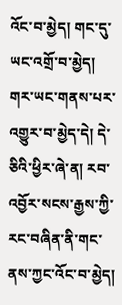འོང་བ་མྱེད། གང་དུ་ཡང་འགྲོ་བ་མྱེད། གར་ཡང་གནས་པར་འགྱུར་བ་མྱེད་དེ། དེ་ཅིའི་ཕྱིར་ཞེ་ན། རབ་འབྱོར་སངས་རྒྱས་ཀྱི་རང་བཞིན་ནི་གང་ནས་ཀྱང་འོང་བ་མྱེད།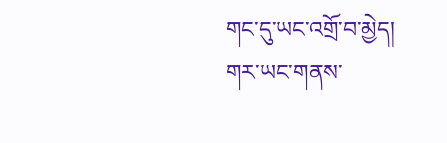གང་དུ་ཡང་འགྲོ་བ་མྱེད། གར་ཡང་གནས་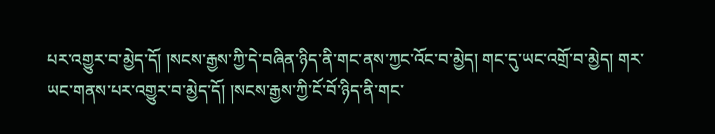པར་འགྱུར་བ་མྱེད་དོ། །སངས་རྒྱས་ཀྱི་དེ་བཞིན་ཉིད་ནི་གང་ནས་ཀྱང་འོང་བ་མྱེད། གང་དུ་ཡང་འགྲོ་བ་མྱེད། གར་ཡང་གནས་པར་འགྱུར་བ་མྱེད་དོ། །སངས་རྒྱས་ཀྱི་ངོ་བོ་ཉིད་ནི་གང་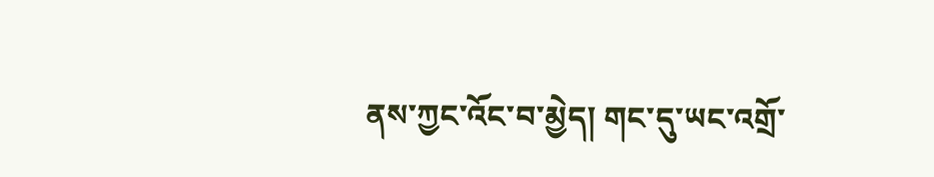ནས་ཀྱང་འོང་བ་མྱེད། གང་དུ་ཡང་འགྲོ་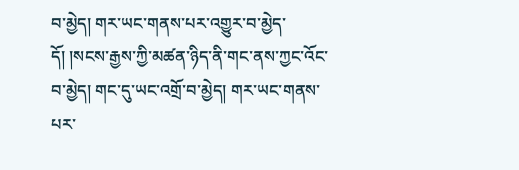བ་མྱེད། གར་ཡང་གནས་པར་འགྱུར་བ་མྱེད་དོ། །སངས་རྒྱས་ཀྱི་མཚན་ཉིད་ནི་གང་ནས་ཀྱང་འོང་བ་མྱེད། གང་དུ་ཡང་འགྲོ་བ་མྱེད། གར་ཡང་གནས་པར་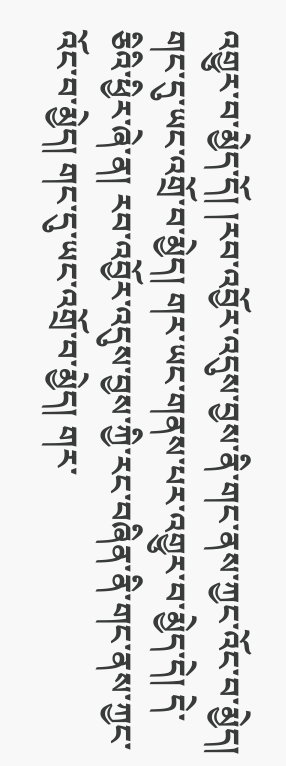འགྱུར་བ་མྱེད་དོ། །རབ་འབྱོར་འདུས་བྱས་ནི་གང་ནས་ཀྱང་འོང་བ་མྱེད། གང་དུ་ཡང་འགྲོ་བ་མྱེད། གར་ཡང་གནས་པར་འགྱུར་བ་མྱེད་དེ། དེ་ཅིའི་ཕྱིར་ཞེ་ན། རབ་འབྱོར་འདུས་བྱས་ཀྱི་རང་བཞིན་ནི་གང་ནས་ཀྱང་འོང་བ་མྱེད། གང་དུ་ཡང་འགྲོ་བ་མྱེད། གར་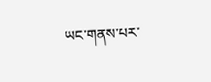ཡང་གནས་པར་